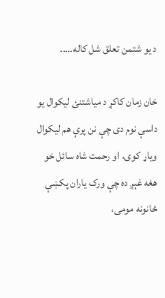د یو شتمن تعلق شل کاله…..

خان زمان کاکړ د مياشتنئ ليکوال يو داسې نوم دی چې نن پرې هم ليکوال وياړ کوی، او رحمت شاه سائل خو هغه غېږ ده چې ورک ياران پکښې ځانونه مومی،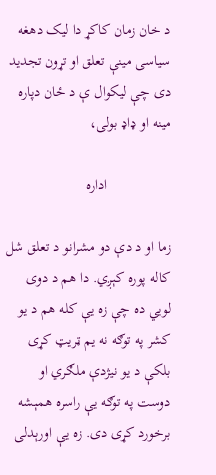د خان زمان کاکړ دا ليک دهغه سياسی مينې تعلق او تړون تجديد دی چې ليکوال ې د ځان دپاره مينه او ډاډ بولی،

                 اداره

زما او د دې دو مشرانو د تعلق شل کاله پوره کېږي. دا هم د دوی لویي ده چې زه یې کله هم د یو کشر په توګه نه یم ټريټ کړی بلکې د یو نيژدې ملګري او دوست په توګه یې راسره همېشه برخورد کړی دی. زه یې اورېدلی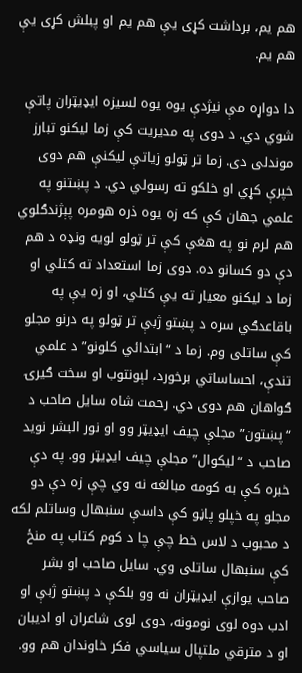هم یم، برداشت کړی یې هم یم او پبلش کړی یې هم یم.

دا دواړه مې نيژدې یوه یوه لسيزه ایډیټران پاتې شوي دي. د دوی په مدیریت کې زما لیکنو تبارز موندلی دی. زما تر ټولو زیاتې لیکنې هم دوی خپرې کړي او خلکو ته رسولي دي. د پښتنو په علمي جهان کې که زه یوه ذره هومره پېژندګلوي هم لرم نو په هغې کې تر ټولو لویه ونډه د هم دې دو کسانو ده. دوی زما استعداد ته کتلي او زما د لیکنو معیار ته یې کتلي، او زه یې په باقاعدګي سره د پښتو ژبې تر ټولو په درنو مجلو کې ساتلی وم. زما د “ابتدائي کلونو” د علمي تندې، احساساتي برخورد، لېونتوب او سخت ګيرۍ ګواهان هم دوی دي. رحمت شاه سایل صاحب د “پښتون” مجلې چیف ایډيټر وو او نور البشر نوید صاحب د “لیکوال” مجلې چيف ایډيټر وو. په دې خبره کې به کومه مبالغه نه وي چې زه دې دو مجلو په خپلو پاڼو کې داسې سنبهال وساتلم لکه د محبوب د لاس خط چې چا د کوم کتاب په منځ کې سنبهال ساتلی وي. سایل صاحب او بشر صاحب یوازې ايډيټران نه وو بلکې د پښتو ژبې او ادب دوه لوی نومونه، دوی لوی شاعران او ادیبان او د مترقي ملتپال سیاسي فکر خاوندان هم وو.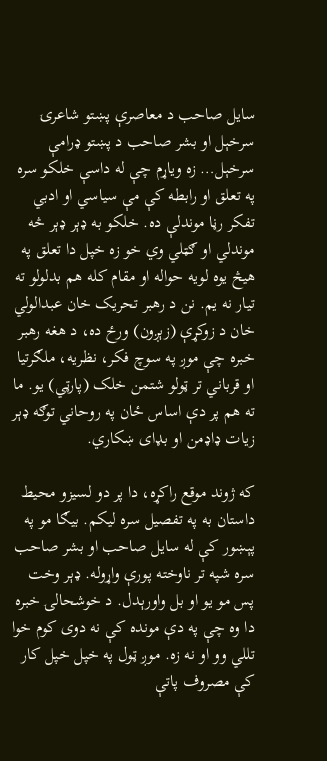سایل صاحب د معاصرې پښتو شاعرۍ سرخېل او بشر صاحب د پښتو ډرامې سرخېل… زه ویاړم چې له داسې خلکو سره په تعلق او رابطه کې مې سیاسي او ادبي تفکر رڼا موندلې ده. خلکو به ډېر ډېر څه موندلي او ګټلي وي خو زه خپل دا تعلق په هيڅ یوه لویه حواله او مقام کله هم بدلولو ته تیار نه یم. نن د رهبر تحریک خان عبدالولي خان د زوکړې (زېږون) ورځ ده، د هغه رهبر خبره چې موږ په سوچ فکر، نظریه، ملګرتیا او قرباني تر ټولو شتمن خلک (پارټي) یو. ما ته هم پر دې اساس ځان په روحاني توګه ډېر زیات ډاډمن او بډای ښکاري.

که ژوند موقع راکړه، دا پر دو لسیزو محیط داستان به په تفصیل سره لیکم. بیګا مو په پېښور کې له سایل صاحب او بشر صاحب سره شپه تر ناوخته پورې واړوله. ډېر وخت پس مو یو او بل واورېدل. د خوشحالۍ خبره دا وه چې په دې مونده کې نه دوی کوم خوا تللي وو او نه زه. موږ ټول په خپل خپل کار کې مصروف پاتې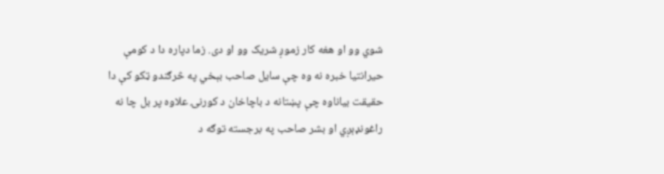شوي وو او هغه کار زموږ شریک وو او دی. زما دپاره دا د کومې حیرانتیا خبره نه وه چې سایل صاحب بېخي په څرګندو ټکو کې دا حقیقت بياناوه چې پښتانه د باچاخان د کورنۍ علاوه پر بل چا نه راغونډېږي او بشر صاحب په برجسته توګه د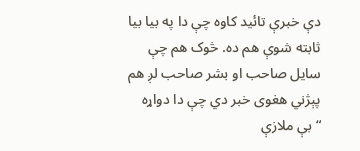دې خبرې تائيد کاوه چې دا په بيا بيا ثابته شوې هم ده. څوک هم چې سایل صاحب او بشر صاحب لږ هم پېژني هغوی خبر دي چې دا دواړه “بې ملازې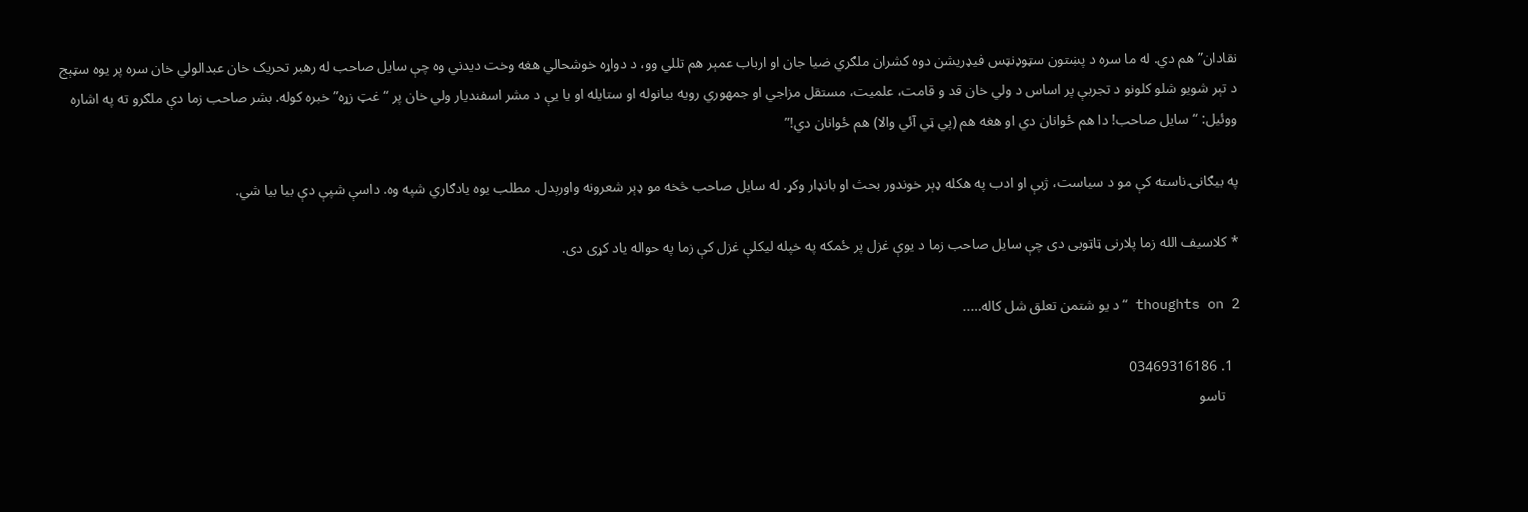نقادان” هم دي. له ما سره د پښتون سټوډنټس فيډریشن دوه کشران ملګري ضیا جان او ارباب عمېر هم تللي وو، د دواړه خوشحالي هغه وخت دیدني وه چې سایل صاحب له رهبر تحریک خان عبدالولي خان سره پر یوه سټېج د تېر شویو شلو کلونو د تجربې پر اساس د ولي خان قد و قامت، علمیت، مستقل مزاجي او جمهوري رویه بیانوله او ستایله او یا یې د مشر اسفندیار ولي خان پر “غټ زړه” خبره کوله. بشر صاحب زما دې ملګرو ته په اشاره ووئيل: “سایل صاحب! دا هم ځوانان دي او هغه هم (پي ټي آئي والا) هم ځوانان دي!”

په بيګانۍ ناسته کې مو د سیاست، ژبې او ادب په هکله ډېر خوندور بحث او بانډار وکړ. له سایل صاحب څخه مو ډېر شعرونه واورېدل. مطلب یوه یادګاري شپه وه. داسې شپې دې بیا بيا شي.

* کلاسیف الله زما پلارنی ټاټوبی دی چې سایل صاحب زما د یوې غزل پر ځمکه په خپله ليکلې غزل کې زما په حواله یاد کړی دی.

2 thoughts on “د یو شتمن تعلق شل کاله…..

  1. 03469316186
    تاسو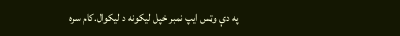په دې وټس ايپ نمبر خپل ليکونه د ليکوال.کام سره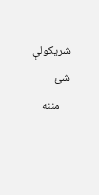شريکولې شئ
    مننه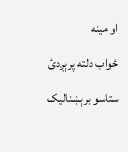او مينه

ځواب دلته پرېږدئ

ستاسو برېښناليک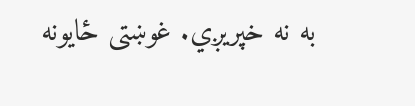به نه خپريږي. غوښتى ځایونه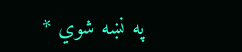په نښه شوي *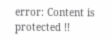error: Content is protected !!